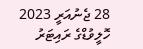28 ޖެނުއަރީ 2023
ހޮލީވުޑްގެ ރައިޓަރު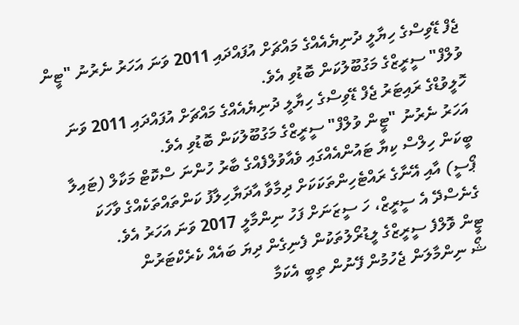ޖެފް ޑޭވިސްގެ ހިޔާލީ ދުނިޔެއެއްގެ މައްޗަށް އުފައްދައި 2011 ވަނަ އަހަރު ނެރުނު "ޓީން ވުލްފް" ސީރީޒްގެ މަގުބޫލުކަން ބޮޑުވި އެވެ.
ހޮލީވުޑްގެ ރައިޓަރު ޖެފް ޑޭވިސްގެ ހިޔާލީ ދުނިޔެއެއްގެ މައްޗަށް އުފައްދައި 2011 ވަނަ އަހަރު ނެރުނު "ޓީން ވުލްފް" ސީރީޒްގެ މަގުބޫލުކަން ބޮޑުވި އެވެ.
ބީކަން ހިލްސް ކިޔާ ޓައުންއެއްގައި ވެއާވުލްފެއްގެ ބާރު ހުންނަ ސްކޮޓް މަކާލް (ޓައިލާ ޕޯސީ) އާއި އޭނާގެ ރައްޓެހިންތަކަކަށް ދިމާވާ އާދަޔާހިލާފު ކަންތައްތަކެއްގެ ވާހަކަ ގެނެސްދޭ އެ ސީރީޒް، ހަ ސީޒަނަށް ފަހު ނިންމާލީ 2017 ވަނަ އަހަރު އެވެ.
ޓީން ވޮލްފެ ސީރީޒްގެ ލީޑުރޯލުތަކުން ފެނިގެން ދިޔަ ބައެއް ކެރެކްޓަރުން
ޝޯ ނިންމާލަން ޖެހުމުން ފޭނުން ތިބީ އެކަމާ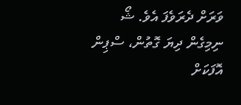ވަރަށް ދެރަވެފަ އެވެ. ޝޯ ނިމިގެން ދިޔަ ގޮތުން، ސްޕިން އޮފަކަށް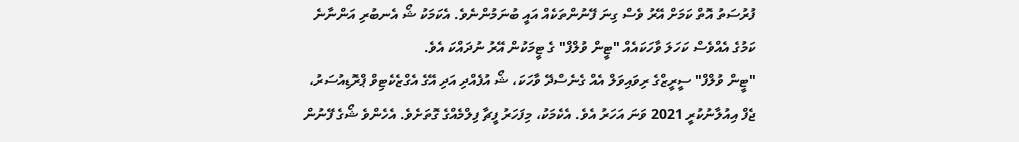ފުރުސަތު އޮތް ކަމަށް އޭރު ވެސް ގިނަ ފޭނުންތަކެއް އައީ ބުނަމުންނެވެ. އެކަމަކު ޝޯ އެނބުރި އަންނާނެ ކަމުގެ އެއްވެސް ކަހަލަ ވާހަކައެއް "ޓީން ވުލްފް" ގެ ޓީމަކުން އޭރު ނުދައްކަ އެވެ.
"ޓީން ވުލްފް" ސީރީޒްގެ ރިވައިވަލް އެއް ގެނެސްދޭ ވާހަކަ، ޝޯ އުފެއްދި އަދި އޭގެ އެގްޒެކެޓިވް ޕްރޮޑިއުސަރު، ޖެފް އިއުލާނުކުރީ 2021 ވަނަ އަހަރު އެވެ. އެކެމަކު، މިފަހަރު ފީޗާ ފިލްމެއްގެ ގޮތަށެވެ. އެހެންވެ ޝޯގެ ފޭނުން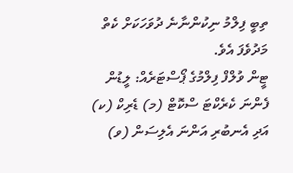ތިބީ ފިލްމު ނިކުންނާނެ ދުވަހަކަށް ކެތް މަދުވެފަ އެވެ.
ޓީން ވުލްފް ފިލްމުގެ ޕޯސްޓަރެއް: ލީޑުން ފެންނަ ކެރެކްޓަ ސްކޮޓް (މ) ޑެރިކް (ކ) އަދި އެނބުރި އަންނަ އެލިސަން (ވ)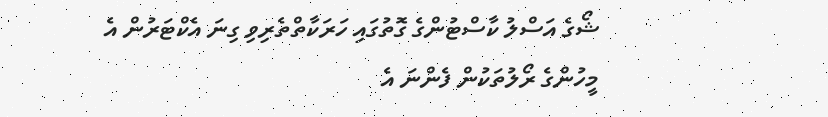ޝޯގެ އަސްލު ކާސްޓުންގެ ގޮތުގައި ހަރަކާތްތެރިވި ގިނަ އެކްޓަރުން އެ މީހުންގެ ރޯލުތަކުން ފެންނަ އެ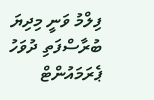ފިލްމު ވަނީ މިދިޔަ ބުރާސްފަތި ދުވަހު ޕެރަމައުންޓް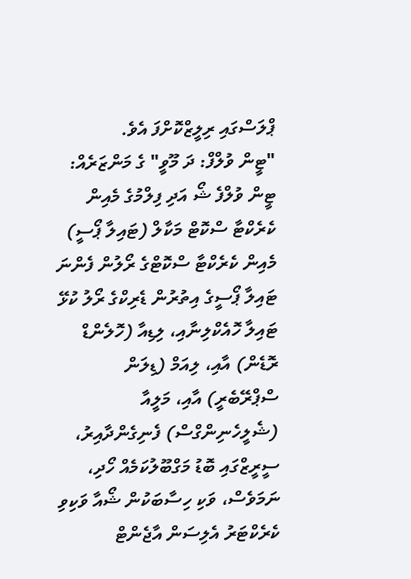ޕްލަސްގައި ރިލީޒްކޮށްފަ އެވެ.
"ޓީން ވުލްފް: ދަ މޫވީ" ގެ މަންޒަރެއް: ޓީން ވުލްފެ ޝޯ އަދި ފިލްމުގެ މެއިން ކެރެކްޓާ ސްކޮޓް މަކާލް (ޓައިލާ ޕޯސީ)
މެއިން ކެރެކްޓާ ސްކޮޓްގެ ރޯލުން ފެންނަ ޓައިލާ ޕޯސީގެ އިތުރުން ޑެރިކްގެ ރޯލު ކުޅޭ ޓައިލާ ހޮއެކްލިނާއި، ލިޑިއާ (ހޮލެންޑް ރޮޑެން) އާއި، ލިއަމް (ޑިލަން ސްޕްރޭބެރީ) އާއި، މަލީއާ (ޝެލީހެނިންގްސް) ފެނިގެންދާއިރު، ސީރީޒްގައި ބޮޑު މަގްބޫލުކަމެއް ހޯދި، ނަމަވެސް، ވަކި ހިސާބަކުން ޝޯއާ ވަކިވި ކެރެކްޓަރު އެލިސަން އާޖެންޓް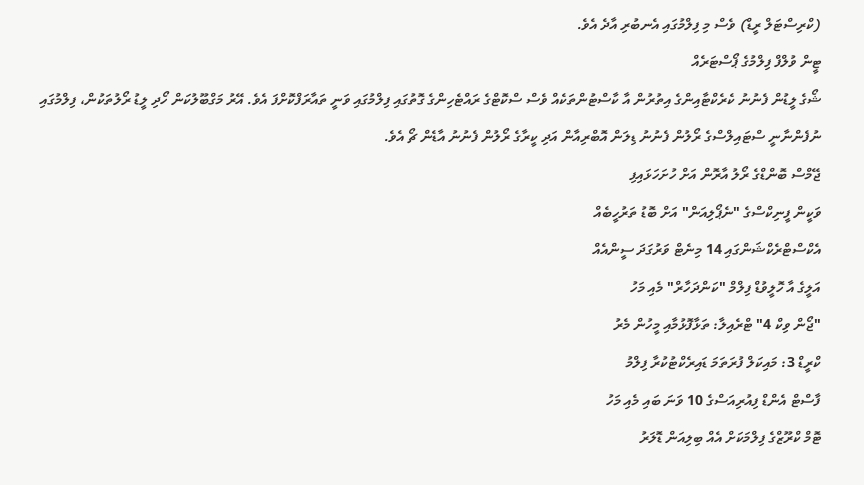(ކްރިސްޓަލް ރީޑް) ވެސް މި ފިލްމުގައި އެނބުރި އާދެ އެވެ.
ޓީން ވުލްފް ފިލްމުގެ ޕޯސްޓަރެއް
ޝޯގެ ލީޑުން ފެނުނު ކެރެކްޓާއިންގެ އިތުރުން އާ ކާސްޓުންތަކެއް ވެސް ސްކޮޓްގެ ރައްޓެހިންގެ ގޮތުގައި ފިލްމުގައި ވަނީ ތައާރަފްކޮށްފަ އެވެ. އޭރު މަގްބޫލުކަން ހޯދި ލީޑު ރޯލުތަކުން، ފިލްމުގައި ނުފެންނާނީ ސްޓައިލްސްގެ ރޯލުން ފެނުނު ޑިލަން އޮބްރިއާން އަދި ކީރާގެ ރޯލުން ފެނުނު އާޑެން ޗޯ އެވެ.
ޖޭމްސް ބޮންޑްގެ ރޯލު އާރޮން އަށް ހުށަހަޅައިފި
ވަކީން ފީނިކްސްގެ "ނެޕޯލިއަން" އަށް ބޮޑު ތަރުހީބެއް
އެކްސްޓްރެކްޝަންގައި 14 މިނެޓް ވަރުގަދަ ސީންއެއް
އަލީގެ އާ ހޮލީވުޑް ފިލްމް "ކަންދަހާރް" މެއި މަހު
"ޖޯން ވިކް 4" ޓްރެއިލާ: ތަޅާފޮޅުމާއި މީހުން މެރު
ކްރީޑް 3: މައިކަލް ފުރަތަމަ ޑައިރެކްޓުކުރާ ފިލްމު
ފާސްޓް އެންޑް ފިއުރިއަސްގެ 10 ވަނަ ބައި މެއި މަހު
ޓޮމް ކްރޫޒްގެ ފިލްމަކަށް އެއް ބިލިއަން ޑޮލަރު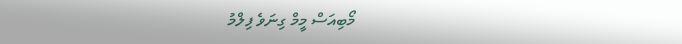މޯބިއަސް މީމް ގިނަވެ ފިލްމު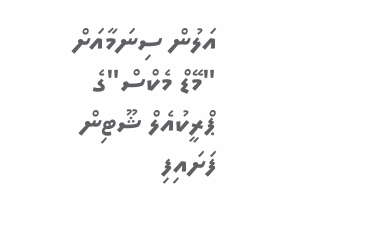އަލުން ސިނަމާއަށް
"މޭޑް މެކްސް"ގެ ޕްރީކުއެލް ޝޫޓިން ފަށައިފި